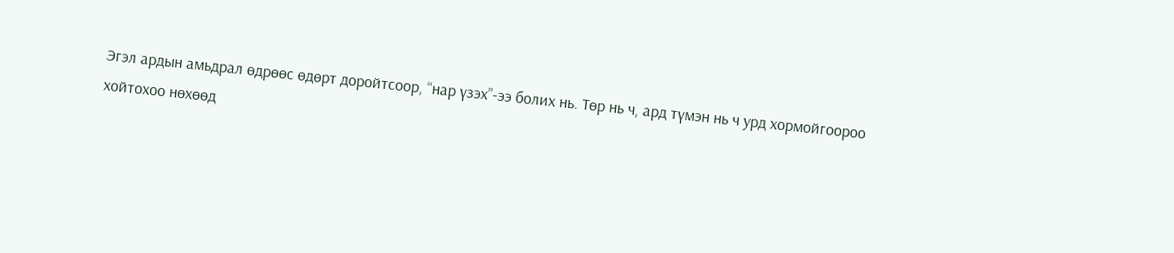Эгэл ардын амьдрал өдрөөс өдөрт доройтсоор, “нар үзэх”-ээ болих нь. Төр нь ч, ард түмэн нь ч урд хормойгоороо хойтохоо нөхөөд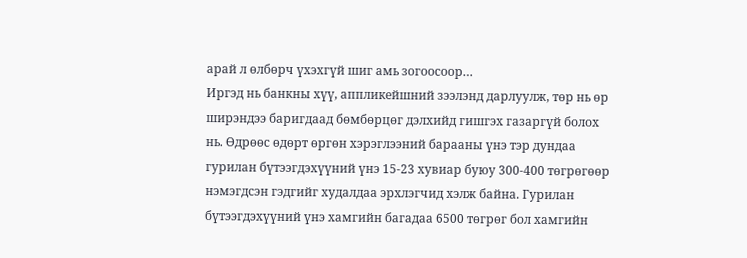арай л өлбөрч үхэхгүй шиг амь зогоосоор…
Иргэд нь банкны хүү, аппликейшний зээлэнд дарлуулж, төр нь өр ширэндээ баригдаад бөмбөрцөг дэлхийд гишгэх газаргүй болох нь. Өдрөөс өдөрт өргөн хэрэглээний барааны үнэ тэр дундаа гурилан бүтээгдэхүүний үнэ 15-23 хувиар буюу 300-400 төгрөгөөр нэмэгдсэн гэдгийг худалдаа эрхлэгчид хэлж байна. Гурилан бүтээгдэхүүний үнэ хамгийн багадаа 6500 төгрөг бол хамгийн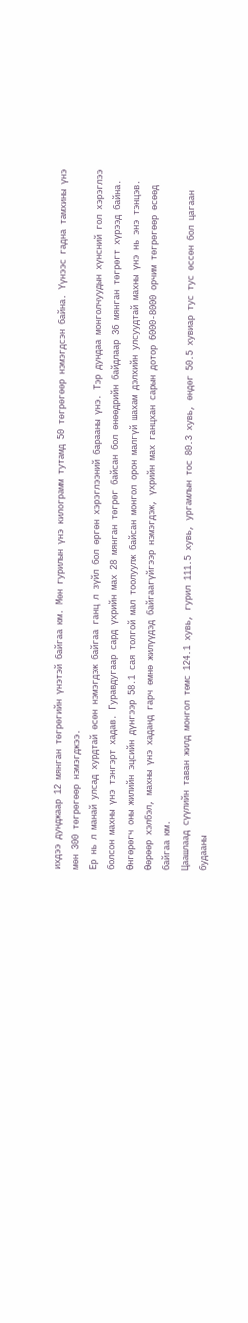ихдээ дунджаар 12 мянган төгрөгийн үнэтэй байгаа юм. Мөн гурилын үнэ килограмм тутамд 50 төгрөгөөр нэмэгдсэн байна. Үүнээс гадна тамхины үнэ мөн 300 төгрөгөөр нэмэгджээ.
Ер нь л манай улсад хурдтай өсөн нэмэгдэж байгаа ганц л зүйл бол өргөн хэрэглээний барааны үнэ. Тэр дундаа монголчуудын хүнсний гол хэрэглээ болсон махны үнэ тэнгэрт хадав. Гуравдугаар сард үхрийн мах 28 мянган төгрөг байсан бол өнөөдрийн байдлаар 36 мянган төгрөгт хүрээд байна.
Өнгөрөгч оны жилийн эцсийн дүнгээр 58.1 сая толгой мал тоолуулж байсан монгол орон малгүй шахам дэлхийн улсуудтай махны үнэ нь энэ тэнцэв. Өөрөөр хэлбэл, махны үнэ хаданд гарч өмнө жилүүдэд байгаагүйгээр нэмэгдэж, үхрийн мах ганцхан сарын дотор 6000-8000 орчим төгрөгөөр өсөөд байгаа юм.
Цаашлаад сүүлийн таван жилд монгол төмс 124.1 хувь, гурил 111.5 хувь, ургамлын тос 80.3 хувь, өндөг 50.5 хувиар тус тус өссөн бол цагаан будааны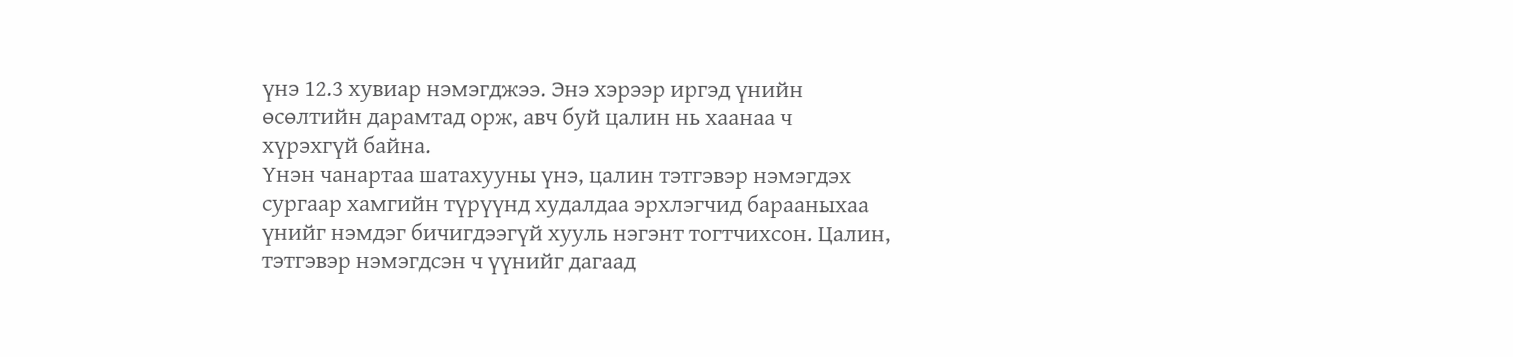үнэ 12.3 хувиар нэмэгджээ. Энэ хэрээр иргэд үнийн өсөлтийн дарамтад орж, авч буй цалин нь хаанаа ч хүрэхгүй байна.
Үнэн чанартаа шатахууны үнэ, цалин тэтгэвэр нэмэгдэх сургаар хамгийн түрүүнд худалдаа эрхлэгчид барааныхаа үнийг нэмдэг бичигдээгүй хууль нэгэнт тогтчихсон. Цалин, тэтгэвэр нэмэгдсэн ч үүнийг дагаад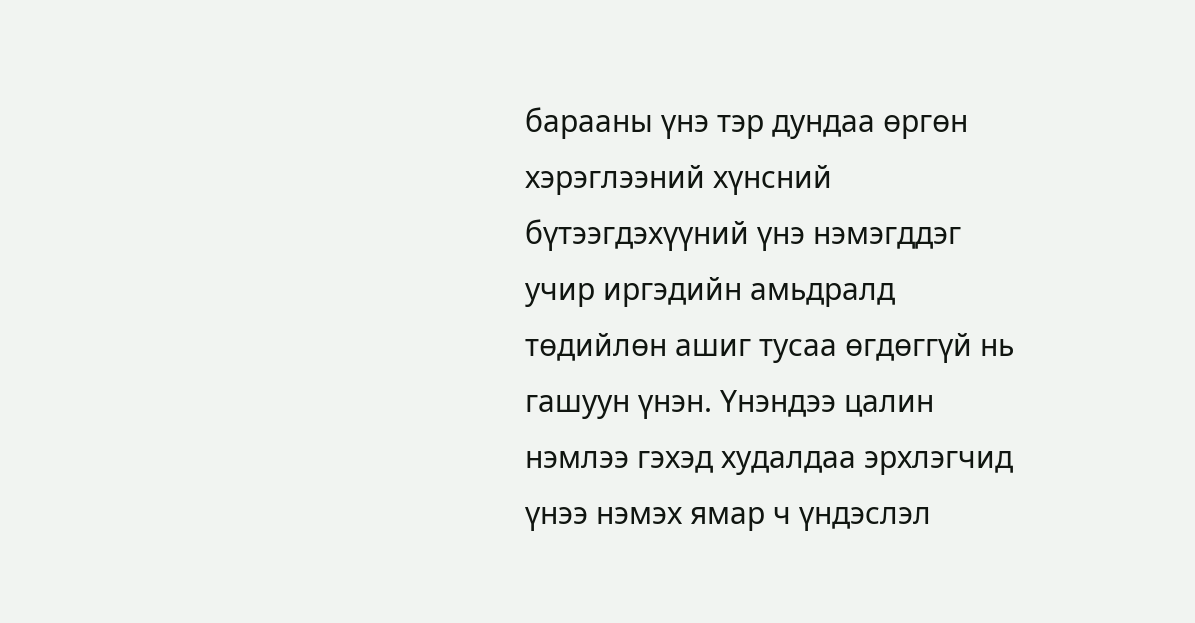барааны үнэ тэр дундаа өргөн хэрэглээний хүнсний бүтээгдэхүүний үнэ нэмэгддэг учир иргэдийн амьдралд төдийлөн ашиг тусаа өгдөггүй нь гашуун үнэн. Үнэндээ цалин нэмлээ гэхэд худалдаа эрхлэгчид үнээ нэмэх ямар ч үндэслэл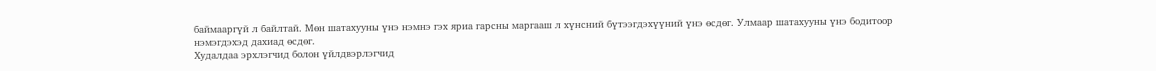баймааргүй л байлтай. Мөн шатахууны үнэ нэмнэ гэх яриа гарсны маргааш л хүнсний бүтээгдэхүүний үнэ өсдөг. Улмаар шатахууны үнэ бодитоор нэмэгдэхэд дахиад өсдөг.
Худалдаа эрхлэгчид болон үйлдвэрлэгчид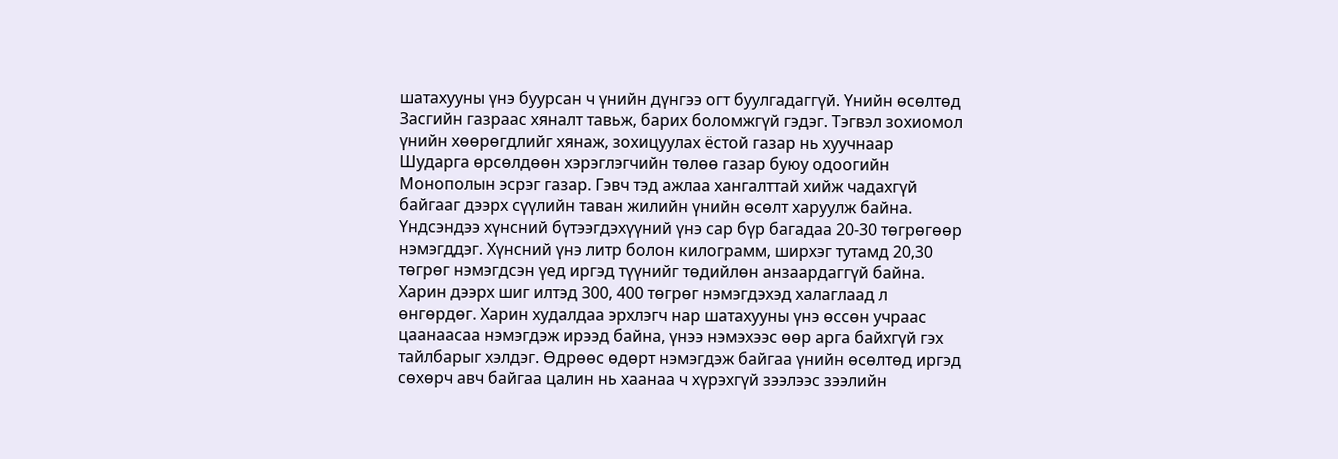шатахууны үнэ буурсан ч үнийн дүнгээ огт буулгадаггүй. Үнийн өсөлтөд Засгийн газраас хяналт тавьж, барих боломжгүй гэдэг. Тэгвэл зохиомол үнийн хөөрөгдлийг хянаж, зохицуулах ёстой газар нь хуучнаар Шударга өрсөлдөөн хэрэглэгчийн төлөө газар буюу одоогийн Монополын эсрэг газар. Гэвч тэд ажлаа хангалттай хийж чадахгүй байгааг дээрх сүүлийн таван жилийн үнийн өсөлт харуулж байна. Үндсэндээ хүнсний бүтээгдэхүүний үнэ сар бүр багадаа 20-30 төгрөгөөр нэмэгддэг. Хүнсний үнэ литр болон килограмм, ширхэг тутамд 20,30 төгрөг нэмэгдсэн үед иргэд түүнийг төдийлөн анзаардаггүй байна. Харин дээрх шиг илтэд 300, 400 төгрөг нэмэгдэхэд халаглаад л өнгөрдөг. Харин худалдаа эрхлэгч нар шатахууны үнэ өссөн учраас цаанаасаа нэмэгдэж ирээд байна, үнээ нэмэхээс өөр арга байхгүй гэх тайлбарыг хэлдэг. Өдрөөс өдөрт нэмэгдэж байгаа үнийн өсөлтөд иргэд сөхөрч авч байгаа цалин нь хаанаа ч хүрэхгүй зээлээс зээлийн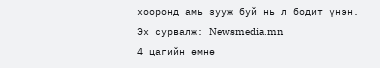хооронд амь зууж буй нь л бодит үнэн.
Эх сурвалж: Newsmedia.mn
4 цагийн өмнө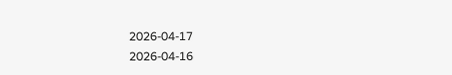2026-04-17
2026-04-16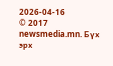2026-04-16
© 2017 newsmedia.mn. Бүх эрх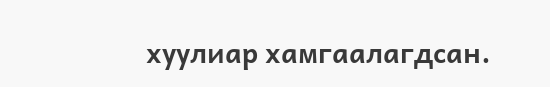хуулиар хамгаалагдсан.